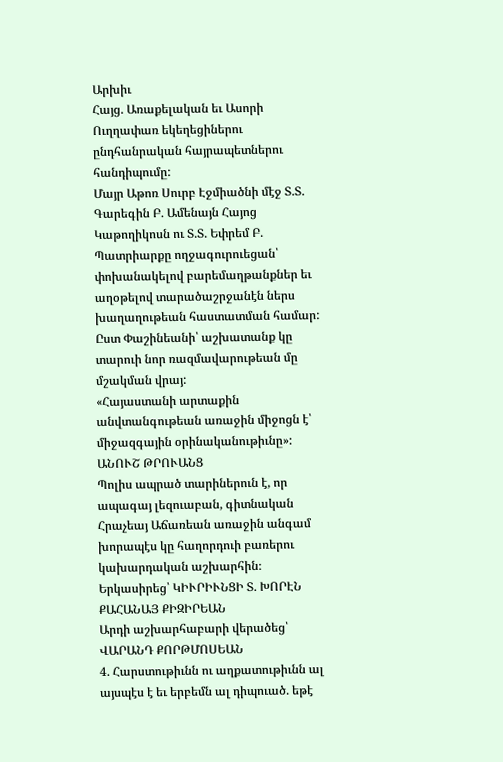Արխիւ
Հայց. Առաքելական եւ Ասորի Ուղղափառ եկեղեցիներու ընդհանրական հայրապետներու հանդիպումը:
Մայր Աթոռ Սուրբ Էջմիածնի մէջ Տ.Տ. Գարեգին Բ. Ամենայն Հայոց Կաթողիկոսն ու Տ.Տ. Եփրեմ Բ. Պատրիարքը ողջագուրուեցան՝ փոխանակելով բարեմաղթանքներ եւ աղօթելով տարածաշրջանէն ներս խաղաղութեան հաստատման համար:
Ըստ Փաշինեանի՝ աշխատանք կը տարուի նոր ռազմավարութեան մը մշակման վրայ:
«Հայաստանի արտաքին անվտանգութեան առաջին միջոցն է՝ միջազգային օրինականութիւնը»:
ԱՆՈՒՇ ԹՐՈՒԱՆՑ
Պոլիս ապրած տարիներուն է, որ ապագայ լեզուաբան, գիտնական Հրաչեայ Աճառեան առաջին անգամ խորապէս կը հաղորդուի բառերու կախարդական աշխարհին։
Երկասիրեց՝ ԿԻՒՐԻՒՆՑԻ Տ. ԽՈՐԷՆ
ՔԱՀԱՆԱՅ ՔԻԶԻՐԵԱՆ
Արդի աշխարհաբարի վերածեց՝
ՎԱՐԱՆԴ ՔՈՐԹՄՈՍԵԱՆ
4. Հարստութիւնն ու աղքատութիւնն ալ այսպէս է եւ երբեմն ալ դիպուած. եթէ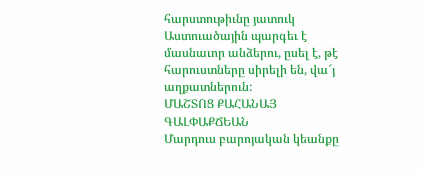հարստութիւնը յատուկ Աստուածային պարգեւ է մասնաւոր անձերու, ըսել է, թէ հարուստները սիրելի են, վա՜յ աղքատներուն:
ՄԱՇՏՈՑ ՔԱՀԱՆԱՅ ԳԱԼՓԱՔՃԵԱՆ
Մարդուս բարոյական կեանքը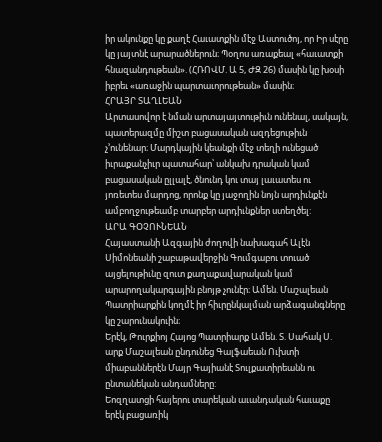իր ակունքը կը քաղէ Հաւատքին մէջ Աստուծոյ, որ Իր սէրը կը յայտնէ արարածներուն։ Պօղոս առաքեալ «հաւատքի հնազանդութեան». (ՀՌՈՎՄ. Ա 5, ԺԶ 26) մասին կը խօսի իբրեւ «առաջին պարտաւորութեան» մասին։
ՀՐԱՅՐ ՏԱՂԼԵԱՆ
Արտասովոր է նման արտայայտութիւն ունենալ, սակայն, պատերազմը միշտ բացասական ազդեցութիւն չ՚ունենար։ Մարդկային կեանքի մէջ տեղի ունեցած իւրաքանչիւր պատահար՝ անկախ դրական կամ բացասական ըլլալէ, ծնունդ կու տայ լաւատես ու յոռետես մարդոց, որոնք կը յաջողին նոյն արդիւնքէն ամբողջութեամբ տարբեր արդիւնքներ ստեղծել:
ԱՐԱ ԳՕՉՈՒՆԵԱՆ
Հայաստանի Ազգային ժողովի նախագահ Ալէն Սիմոնեանի շաբաթավերջին Գումգաբու տուած այցելութիւնը զուտ քաղաքավարական կամ արարողակարգային բնոյթ չունէր։ Ամեն. Մաշալեան Պատրիարքին կողմէ իր հիւրընկալման արձագանգները կը շարունակուին։
Երէկ, Թուրքիոյ Հայոց Պատրիարք Ամեն. Տ. Սահակ Ս. արք Մաշալեան ընդունեց Գալֆաեան Ուխտի միաբաններէն Մայր Գայիանէ Տուլքատիրեանն ու ընտանեկան անդամները:
Եոզղատցի հայերու տարեկան աւանդական հաւաքը երէկ բացառիկ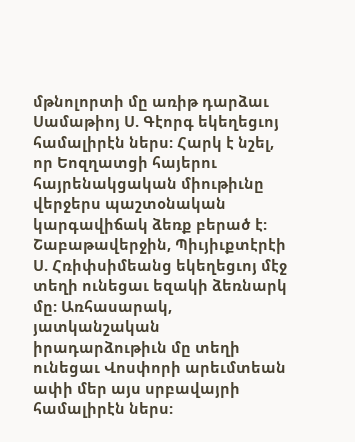մթնոլորտի մը առիթ դարձաւ Սամաթիոյ Ս. Գէորգ եկեղեցւոյ համալիրէն ներս: Հարկ է նշել, որ Եոզղատցի հայերու հայրենակցական միութիւնը վերջերս պաշտօնական կարգավիճակ ձեռք բերած է:
Շաբաթավերջին, Պիւյիւքտէրէի Ս. Հռիփսիմեանց եկեղեցւոյ մէջ տեղի ունեցաւ եզակի ձեռնարկ մը: Առհասարակ, յատկանշական իրադարձութիւն մը տեղի ունեցաւ Վոսփորի արեւմտեան ափի մեր այս սրբավայրի համալիրէն ներս: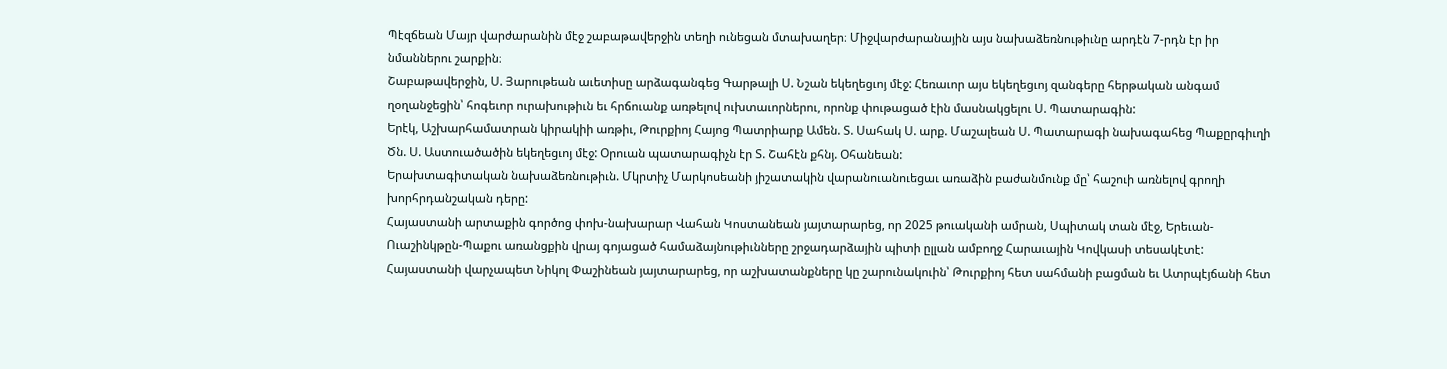Պէզճեան Մայր վարժարանին մէջ շաբաթավերջին տեղի ունեցան մտախաղեր։ Միջվարժարանային այս նախաձեռնութիւնը արդէն 7-րդն էր իր նմաններու շարքին։
Շաբաթավերջին, Ս. Յարութեան աւետիսը արձագանգեց Գարթալի Ս. Նշան եկեղեցւոյ մէջ: Հեռաւոր այս եկեղեցւոյ զանգերը հերթական անգամ ղօղանջեցին՝ հոգեւոր ուրախութիւն եւ հրճուանք առթելով ուխտաւորներու, որոնք փութացած էին մասնակցելու Ս. Պատարագին:
Երէկ, Աշխարհամատրան կիրակիի առթիւ, Թուրքիոյ Հայոց Պատրիարք Ամեն. Տ. Սահակ Ս. արք. Մաշալեան Ս. Պատարագի նախագահեց Պաքըրգիւղի Ծն. Ս. Աստուածածին եկեղեցւոյ մէջ: Օրուան պատարագիչն էր Տ. Շահէն քհնյ. Օհանեան:
Երախտագիտական նախաձեռնութիւն. Մկրտիչ Մարկոսեանի յիշատակին վարանուանուեցաւ առաձին բաժանմունք մը՝ հաշուի առնելով գրողի խորհրդանշական դերը:
Հայաստանի արտաքին գործոց փոխ-նախարար Վահան Կոստանեան յայտարարեց, որ 2025 թուականի ամրան, Սպիտակ տան մէջ, Երեւան-Ուաշինկթըն-Պաքու առանցքին վրայ գոյացած համաձայնութիւնները շրջադարձային պիտի ըլլան ամբողջ Հարաւային Կովկասի տեսակէտէ:
Հայաստանի վարչապետ Նիկոլ Փաշինեան յայտարարեց, որ աշխատանքները կը շարունակուին՝ Թուրքիոյ հետ սահմանի բացման եւ Ատրպէյճանի հետ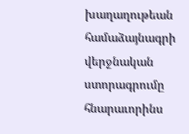խաղաղութեան համաձայնագրի վերջնական ստորագրումը հնարաւորինս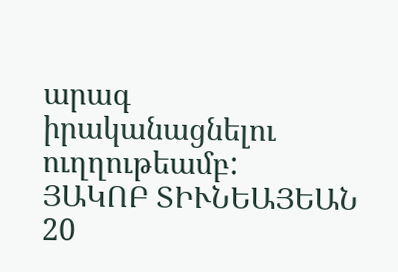արագ իրականացնելու ուղղութեամբ:
ՅԱԿՈԲ ՏԻՒՆԵԱՅԵԱՆ
20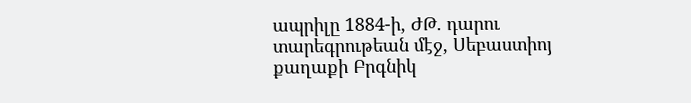ապրիլը 1884-ի, ԺԹ. դարու տարեգրութեան մէջ, Սեբաստիոյ քաղաքի Բրգնիկ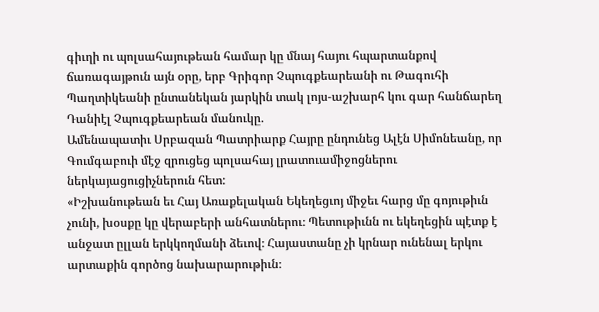գիւղի ու պոլսահայութեան համար կը մնայ հայու հպարտանքով ճառագայթուն այն օրը, երբ Գրիգոր Չպուգքեարեանի ու Թագուհի Պաղտիկեանի ընտանեկան յարկին տակ լոյս-աշխարհ կու գար հանճարեղ Դանիէլ Չպուգքեարեան մանուկը.
Ամենապատիւ Սրբազան Պատրիարք Հայրը ընդունեց Ալէն Սիմոնեանը, որ Գումգաբուի մէջ զրուցեց պոլսահայ լրատուամիջոցներու ներկայացուցիչներուն հետ:
«Իշխանութեան եւ Հայ Առաքելական Եկեղեցւոյ միջեւ հարց մը գոյութիւն չունի, խօսքը կը վերաբերի անհատներու։ Պետութիւնն ու եկեղեցին պէտք է անջատ ըլլան երկկողմանի ձեւով։ Հայաստանը չի կրնար ունենալ երկու արտաքին գործոց նախարարութիւն։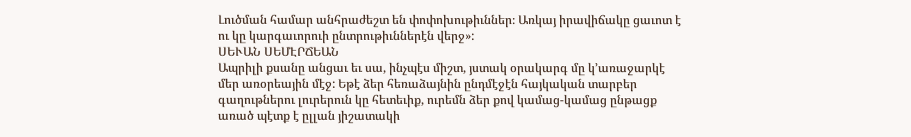Լուծման համար անհրաժեշտ են փոփոխութիւններ։ Առկայ իրավիճակը ցաւոտ է ու կը կարգաւորուի ընտրութիւններէն վերջ»:
ՍԵՒԱՆ ՍԵՄԷՐՃԵԱՆ
Ապրիլի քսանը անցաւ եւ սա, ինչպէս միշտ, յստակ օրակարգ մը կ՚առաջարկէ մեր առօրեային մէջ: Եթէ ձեր հեռաձայնին ընդմէջէն հայկական տարբեր գաղութներու լուրերուն կը հետեւիք, ուրեմն ձեր քով կամաց-կամաց ընթացք առած պէտք է ըլլան յիշատակի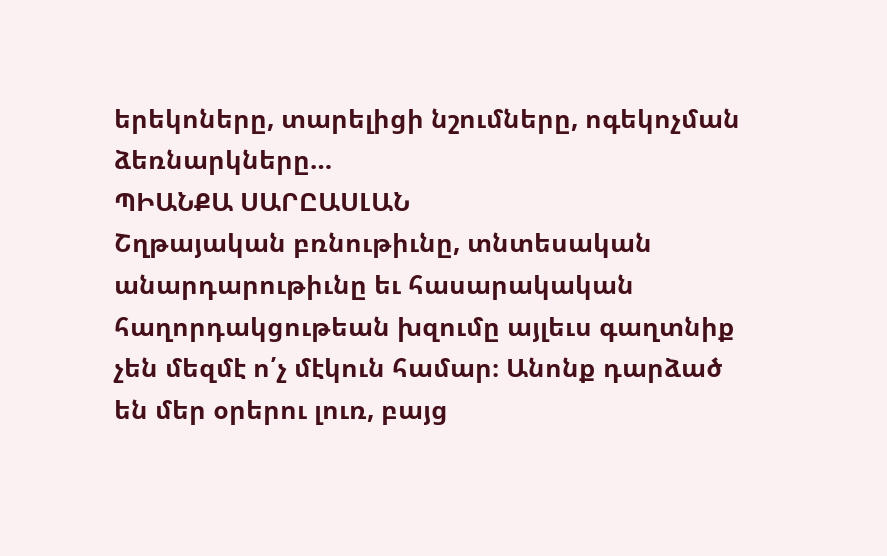երեկոները, տարելիցի նշումները, ոգեկոչման ձեռնարկները…
ՊԻԱՆՔԱ ՍԱՐԸԱՍԼԱՆ
Շղթայական բռնութիւնը, տնտեսական անարդարութիւնը եւ հասարակական հաղորդակցութեան խզումը այլեւս գաղտնիք չեն մեզմէ ո՛չ մէկուն համար։ Անոնք դարձած են մեր օրերու լուռ, բայց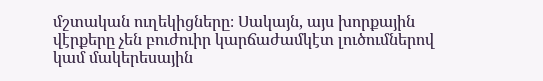մշտական ուղեկիցները։ Սակայն, այս խորքային վէրքերը չեն բուժուիր կարճաժամկէտ լուծումներով կամ մակերեսային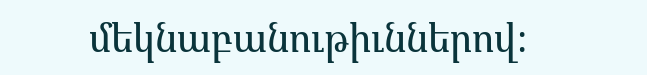մեկնաբանութիւններով։